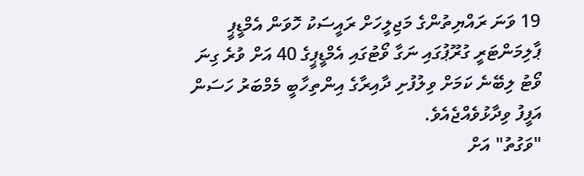19 ވަނަ ރައްޔިތުންގެ މަޖިލީހަށް ރައީސަކު ހޮވަން އެމްޑީޕީ ޕާލިމަންޓަރީ ގުރޫޕުގައި ނަގާ ވޯޓުގައި އެމްޑީޕީގެ 40 އަށް ވުރެ ގިނަ ވޯޓު ލިބޭނެ ކަމަށް ވިލުފުށި ދާއިރާގެ އިންތިހާބީ މެމްބަރު ހަސަން އަފީފު ވިދާޅުވެއްޖެއެވެ.
"ވަގުތު" އަށް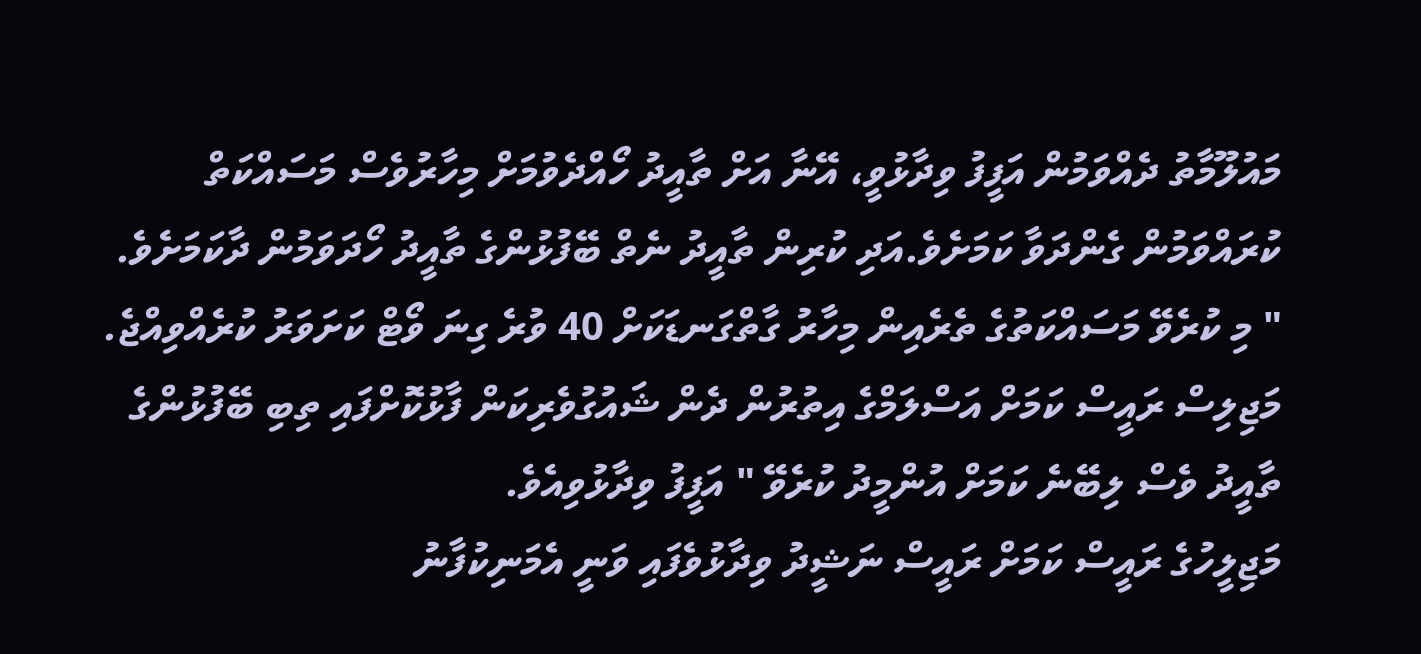މައުލޫމާތު ދެއްވަމުން އަފީފު ވިދާޅުވީ، އޭނާ އަށް ތާއީދު ހޯއްދެވުމަށް މިހާރުވެސް މަސައްކަތް ކުރައްވަމުން ގެންދަވާ ކަމަށެވެ.އަދި ކުރިން ތާއީދު ނެތް ބޭފުޅުންގެ ތާއީދު ހޯދަވަމުން ދާކަމަށެވެ.
" މި ކުރެވޭ މަސައްކަތުގެ ތެރެއިން މިހާރު ގާތްގަނޑަކަށް 40 ވުރެ ގިނަ ވޯޓް ކަށަވަރު ކުރެއްވިއްޖެ. މަޖިލިސް ރައީސް ކަމަށް އަސްލަމްގެ އިތުރުން ދެން ޝައުގުވެރިކަން ފާޅުކޮށްފައި ތިބި ބޭފުޅުންގެ ތާއީދު ވެސް ލިބޭނެ ކަމަށް އުންމީދު ކުރެވޭ " އަފީފު ވިދާޅުވިއެވެ.
މަޖިލީހުގެ ރައީސް ކަމަށް ރައީސް ނަޝީދު ވިދާޅުވެފައި ވަނީ އެމަނިކުފާނު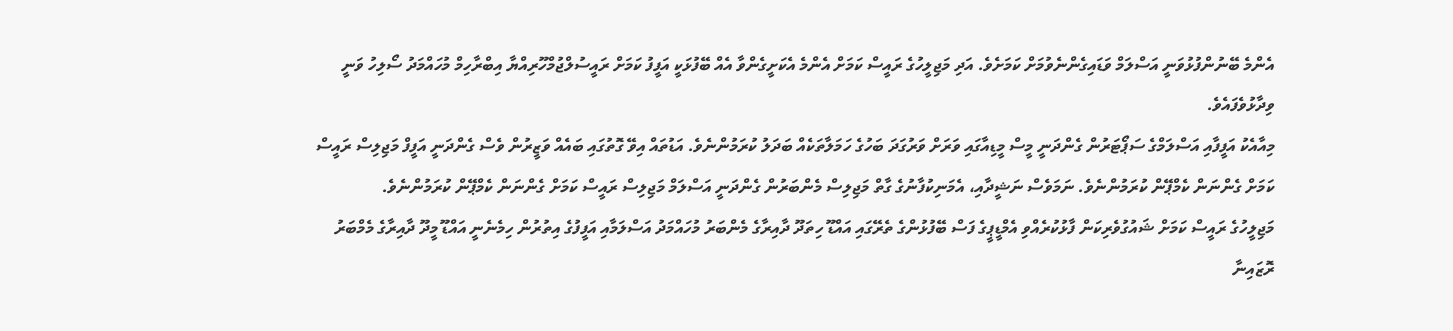އެންމެ ބޭނުންފުޅުވަނީ އަސްލަމް ވަޑައިގެންނެވުމަށް ކަމަށެވެ. އަދި މަޖިލީހުގެ ރައީސް ކަމަށް އެންމެ އެކަށީގެންވާ އެއް ބޭފުޅަކީ އަފީފު ކަމަށް ރައީސުލްޖުމްހޫރިއްޔާ އިބްރާހިމް މުހައްމަދު ސޯލިހު ވަނީ ވިދާޅުވެފައެވެ.
މިއާއެކު އަފީފާއި އަސްލަމްގެ ސަޕޯޓަރުން ގެންދަނީ މީސް މީޑިއާގައި ވަރަށް ވަރުގަދަ ބަހުގެ ހަމަލާތަކެއް ބަދަލު ކުރަމުންނެވެ. އަޑުތައް އިވޭ ގޮތުގައި ބައެއް ވަޒީރުން ވެސް ގެންދަނީ އަފީފް މަޖިލިސް ރައީސް ކަމަށް ގެންނަން ކެމްޕޭން ކުރަމުންނެވެ. ނަމަވެސް ނަޝީދާއި، އެމަނިކުފާނުގެ ގާތް މަޖިލިސް މެންބަރުން ގެންދަނީ އަސްލަމް މަޖިލިސް ރައީސް ކަމަށް ގެންނަން ކެމްޕޭން ކުރަމުންނެވެ.
މަޖިލީހުގެ ރައީސް ކަމަށް ޝައުގުވެރިކަން ފާޅުކުރެއްވި އެމްޑީޕީގެ ފަސް ބޭފުޅުންގެ ތެރޭގައި އައްޑޫ ހިތަދޫ ދާއިރާގެ މެންބަރު މުހައްމަދު އަސްލަމާއި އަފީފުގެ އިތުރުން ހިމެނެނީ އައްޑޫ މީދޫ ދާއިރާގެ މެމްބަރު ރޮޒައިނާ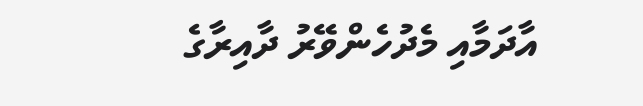އާދަމާއި މެދުހެންވޭރު ދާއިރާގެ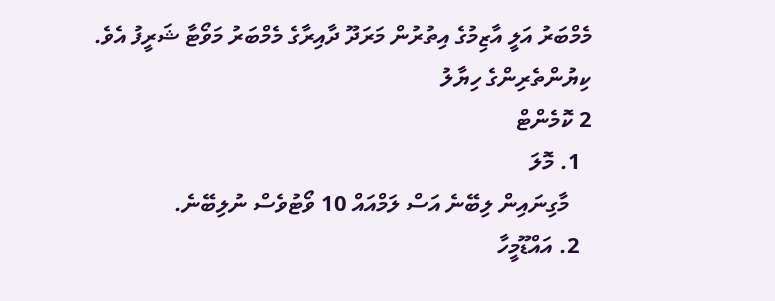މެމްބަރު އަލީ އާޒިމުގެ އިތުރުން މަރަދޫ ދާއިރާގެ މެމްބަރު މަވޯޓާ ޝަރީފު އެވެ.
ކިޔުންތެރިންގެ ހިޔާލު
2 ކޮމެންޓް
  1. މޮލަ
    މާގިނައިން ލިބޭނެ އަސް ލަމްއައް 10 ވޯޓުވެސް ނުލިބޭނެ.
  2. އައްޑޫމީހާ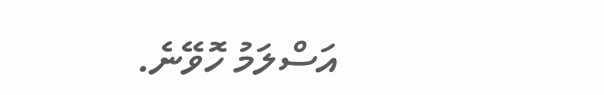އަސްލަމު ހޮވޭނެ.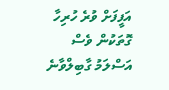އަފީފަށް ވުރެ ހުރިހާ ގޮތަކުން ވެސް އަސްލަމު ގާބިލްވާނެ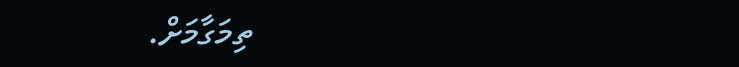ތިމަގާމަށް.